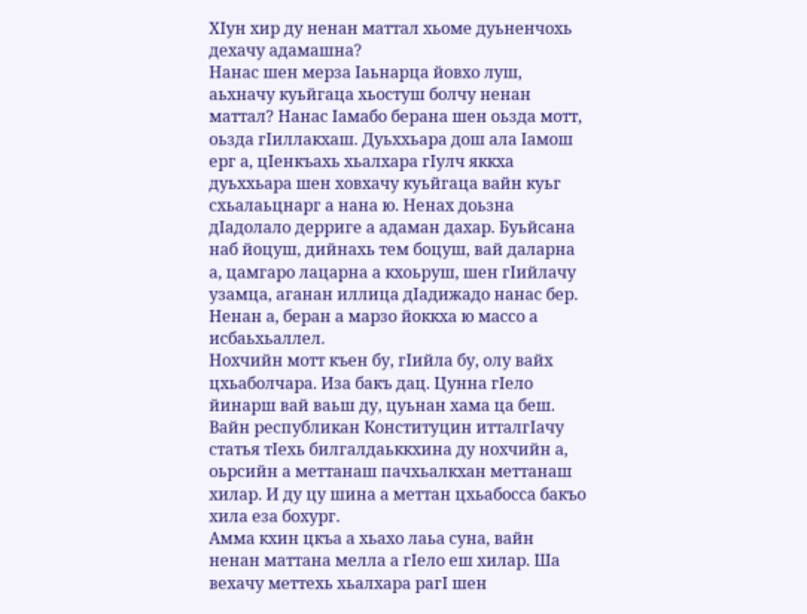ХІун хир ду ненан маттал хьоме дуьненчохь дехачу адамашна?
Нанас шен мерза Іаьнарца йовхо луш, аьхначу куьйгаца хьостуш болчу ненан маттал? Нанас Іамабо берана шен оьзда мотт, оьзда гІиллакхаш. Дуьххьара дош ала Іамош ерг а, цІенкъахь хьалхара гІулч яккха дуьххьара шен ховхачу куьйгаца вайн куьг схьалаьцнарг а нана ю. Ненах доьзна дІадолало дерриге а адаман дахар. Буьйсана наб йоцуш, дийнахь тем боцуш, вай даларна а, цамгаро лацарна а кхоьруш, шен гІийлачу узамца, аганан иллица дІадижадо нанас бер. Ненан а, беран а марзо йоккха ю массо а исбаьхьаллел.
Нохчийн мотт къен бу, гІийла бу, олу вайх цхьаболчара. Иза бакъ дац. Цунна гІело йинарш вай ваьш ду, цуьнан хама ца беш.
Вайн республикан Конституцин итталгІачу статья тІехь билгалдаьккхина ду нохчийн а, оьрсийн а меттанаш пачхьалкхан меттанаш хилар. И ду цу шина а меттан цхьабосса бакъо хила еза бохург.
Амма кхин цкъа а хьахо лаьа суна, вайн ненан маттана мелла а гІело еш хилар. Ша вехачу меттехь хьалхара рагІ шен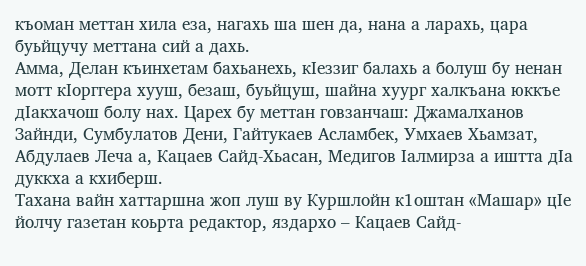къоман меттан хила еза, нагахь ша шен да, нана а ларахь, цара буьйцучу меттана сий а дахь.
Амма, Делан къинхетам бахьанехь, кІеззиг балахь а болуш бу ненан мотт кІорггера хууш, безаш, буьйцуш, шайна хуург халкъана юккъе дІакхачош болу нах. Царех бу меттан говзанчаш: Джамалханов Зайнди, Сумбулатов Дени, Гайтукаев Асламбек, Умхаев Хьамзат, Абдулаев Леча а, Кацаев Сайд-Хьасан, Медигов Іалмирза а иштта дІа дуккха а кхиберш.
Тахана вайн хаттаршна жоп луш ву Куршлойн к1оштан «Машар» цІе йолчу газетан коьрта редактор, яздархо – Кацаев Сайд-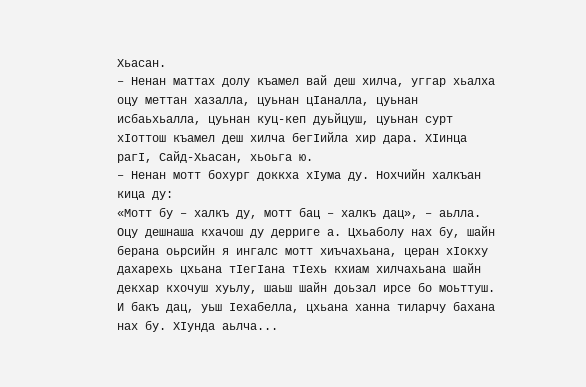Хьасан.
– Ненан маттах долу къамел вай деш хилча, уггар хьалха оцу меттан хазалла, цуьнан цІаналла, цуьнан исбаьхьалла, цуьнан куц-кеп дуьйцуш, цуьнан сурт хІоттош къамел деш хилча бегІийла хир дара. ХІинца рагІ, Сайд-Хьасан, хьоьга ю.
– Ненан мотт бохург доккха хІума ду. Нохчийн халкъан кица ду:
«Мотт бу – халкъ ду, мотт бац – халкъ дац», – аьлла.
Оцу дешнаша кхачош ду дерриге а. Цхьаболу нах бу, шайн берана оьрсийн я ингалс мотт хиъчахьана, церан хІокху дахарехь цхьана тІегІана тІехь кхиам хилчахьана шайн декхар кхочуш хуьлу, шаьш шайн доьзал ирсе бо моьттуш. И бакъ дац, уьш Іехабелла, цхьана ханна тиларчу бахана нах бу. ХІунда аьлча...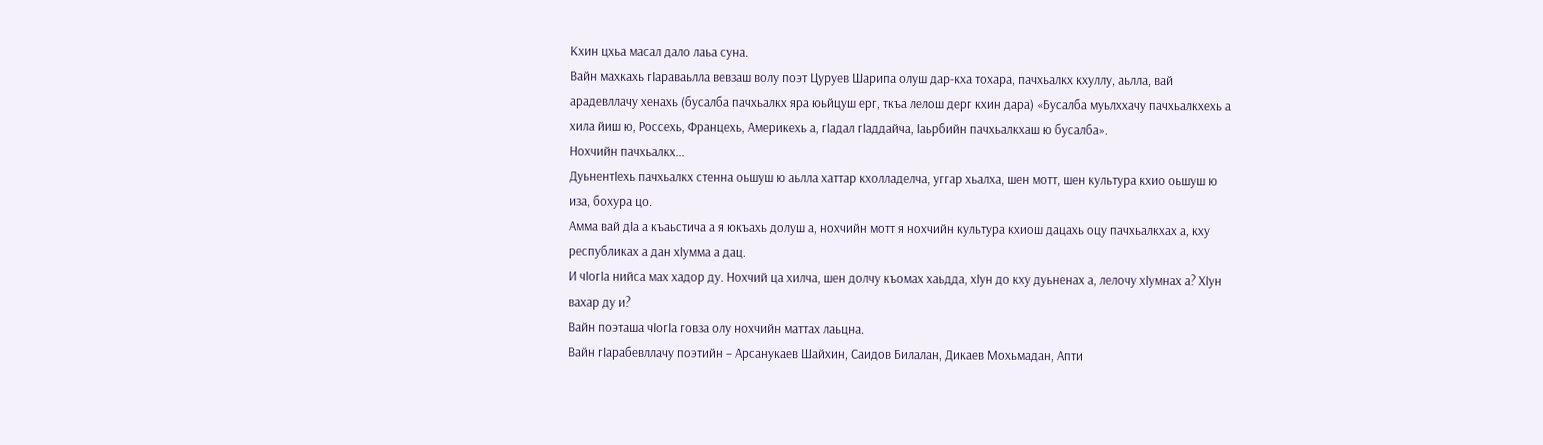Кхин цхьа масал дало лаьа суна.
Вайн махкахь гІараваьлла вевзаш волу поэт Цуруев Шарипа олуш дар-кха тохара, пачхьалкх кхуллу, аьлла, вай арадевллачу хенахь (бусалба пачхьалкх яра юьйцуш ерг, ткъа лелош дерг кхин дара) «Бусалба муьлххачу пачхьалкхехь а хила йиш ю, Россехь, Францехь, Америкехь а, гІадал гІаддайча, Іаьрбийн пачхьалкхаш ю бусалба».
Нохчийн пачхьалкх...
ДуьнентІехь пачхьалкх стенна оьшуш ю аьлла хаттар кхолладелча, уггар хьалха, шен мотт, шен культура кхио оьшуш ю иза, бохура цо.
Амма вай дІа а къаьстича а я юкъахь долуш а, нохчийн мотт я нохчийн культура кхиош дацахь оцу пачхьалкхах а, кху республиках а дан хІумма а дац.
И чІогІа нийса мах хадор ду. Нохчий ца хилча, шен долчу къомах хаьдда, хІун до кху дуьненах а, лелочу хІумнах а? ХІун вахар ду и?
Вайн поэташа чІогІа говза олу нохчийн маттах лаьцна.
Вайн гІарабевллачу поэтийн – Арсанукаев Шайхин, Саидов Билалан, Дикаев Мохьмадан, Апти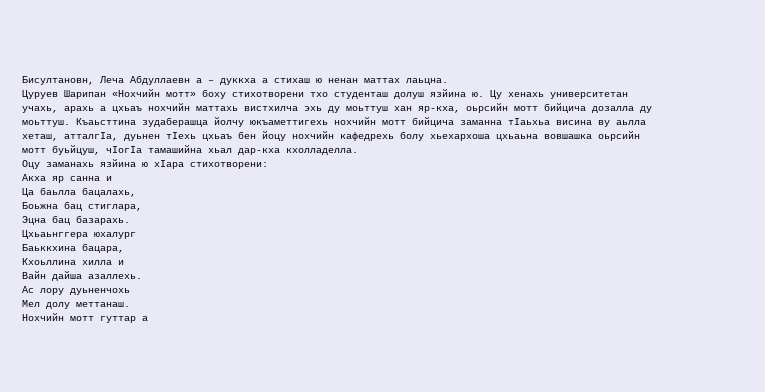Бисултановн, Леча Абдуллаевн а – дуккха а стихаш ю ненан маттах лаьцна.
Цуруев Шарипан «Нохчийн мотт» боху стихотворени тхо студенташ долуш язйина ю. Цу хенахь университетан учахь, арахь а цхьаъ нохчийн маттахь вистхилча эхь ду моьттуш хан яр-кха, оьрсийн мотт бийцича дозалла ду моьттуш. Къаьсттина зудаберашца йолчу юкъаметтигехь нохчийн мотт бийцича заманна тІаьхьа висина ву аьлла хеташ, атталгІа, дуьнен тІехь цхьаъ бен йоцу нохчийн кафедрехь болу хьехархоша цхьаьна вовшашка оьрсийн мотт буьйцуш, чІогІа тамашийна хьал дар-кха кхолладелла.
Оцу заманахь язйина ю хІара стихотворени:
Акха яр санна и
Ца баьлла бацалахь,
Боьжна бац стиглара,
Эцна бац базарахь.
Цхьаьнггера юхалург
Баьккхина бацара,
Кхоьллина хилла и
Вайн дайша азаллехь.
Ас лору дуьненчохь
Мел долу меттанаш.
Нохчийн мотт гуттар а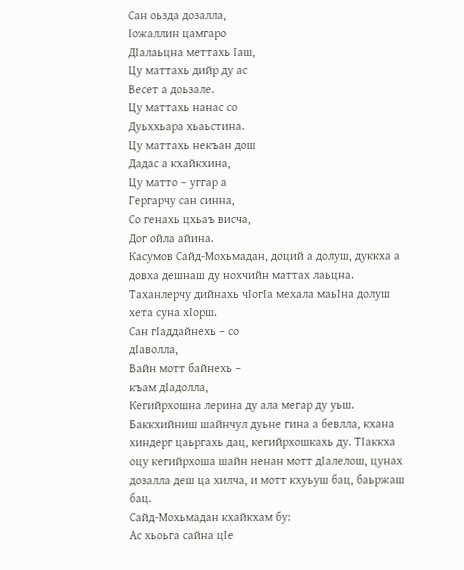Сан оьзда дозалла,
Іожаллин цамгаро
ДІалаьцна меттахь Іаш,
Цу маттахь дийр ду ас
Весет а доьзале.
Цу маттахь нанас со
Дуьххьара хьаьстина.
Цу маттахь некъан дош
Дадас а кхайкхина,
Цу матто – уггар а
Гергарчу сан синна,
Со генахь цхьаъ висча,
Дог ойла айина.
Касумов Сайд-Мохьмадан, доций а долуш, дуккха а довха дешнаш ду нохчийн маттах лаьцна. Таханлерчу дийнахь чІогІа мехала маьІна долуш хета суна хІорш.
Сан гІаддайнехь – со
дІаволла,
Вайн мотт байнехь –
къам дІадолла,
Кегийрхошна лерина ду ала мегар ду уьш. Баккхийниш шайнчул дуьне гина а бевлла, кхана хиндерг цаьргахь дац, кегийрхошкахь ду. ТІаккха оцу кегийрхоша шайн ненан мотт дІалелош, цунах дозалла деш ца хилча, и мотт кхуьуш бац, баьржаш бац.
Сайд-Мохьмадан кхайкхам бу:
Ас хьоьга сайна цІе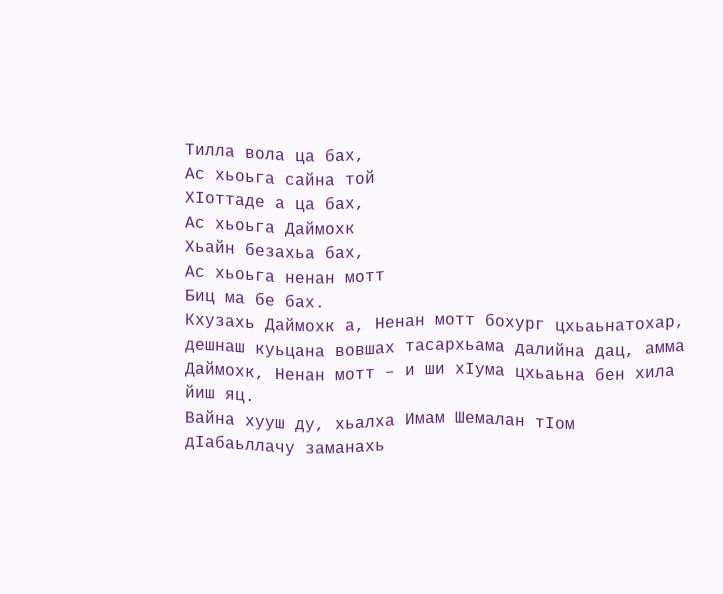Тилла вола ца бах,
Ас хьоьга сайна той
ХІоттаде а ца бах,
Ас хьоьга Даймохк
Хьайн безахьа бах,
Ас хьоьга ненан мотт
Биц ма бе бах.
Кхузахь Даймохк а, Ненан мотт бохург цхьаьнатохар, дешнаш куьцана вовшах тасархьама далийна дац, амма Даймохк, Ненан мотт – и ши хІума цхьаьна бен хила йиш яц.
Вайна хууш ду, хьалха Имам Шемалан тІом дІабаьллачу заманахь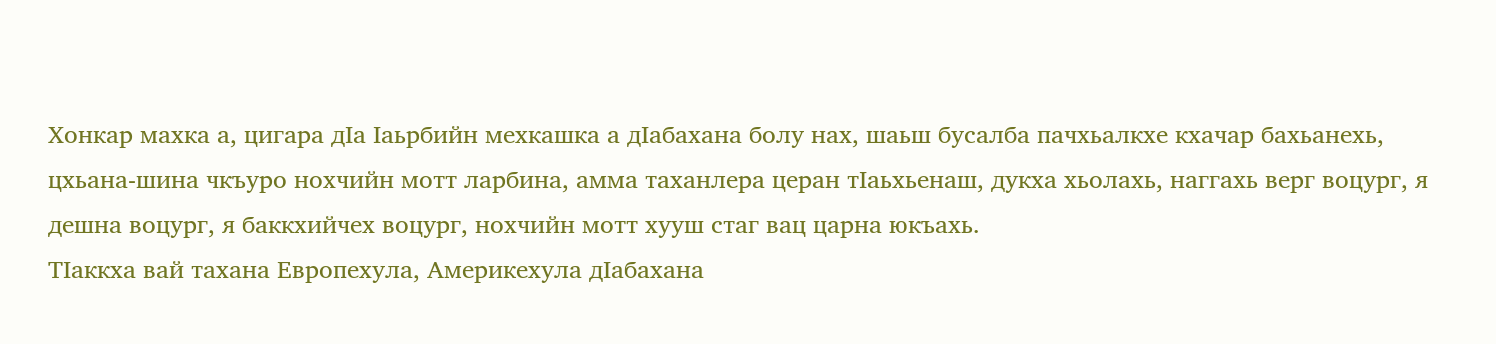Хонкар махка а, цигара дІа Іаьрбийн мехкашка а дІабахана болу нах, шаьш бусалба пачхьалкхе кхачар бахьанехь, цхьана-шина чкъуро нохчийн мотт ларбина, амма таханлера церан тІаьхьенаш, дукха хьолахь, наггахь верг воцург, я дешна воцург, я баккхийчех воцург, нохчийн мотт хууш стаг вац царна юкъахь.
ТІаккха вай тахана Европехула, Америкехула дІабахана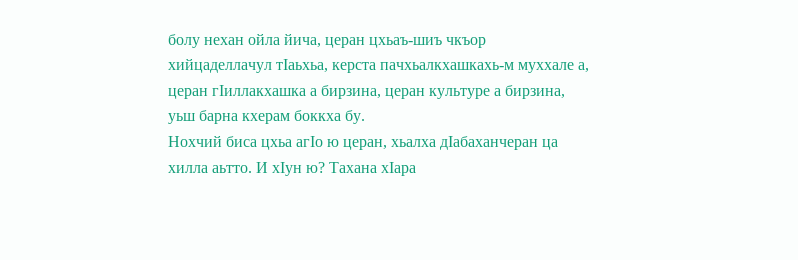болу нехан ойла йича, церан цхьаъ-шиъ чкъор хийцаделлачул тІаьхьа, керста пачхьалкхашкахь-м муххале а, церан гІиллакхашка а бирзина, церан культуре а бирзина, уьш барна кхерам боккха бу.
Нохчий биса цхьа агІо ю церан, хьалха дІабаханчеран ца хилла аьтто. И хІун ю? Тахана хІара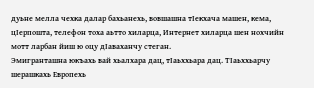дуьне мелла чехка далар бахьанехь, вовшашна тІекхача машен, кема, цІерпошта, телефон тоха аьтто хиларца, Интернет хиларца шен нохчийн мотт ларбан йиш ю оцу дІаваханчу стеган.
Эмигранташна юкъахь вай хьалхара дац, тІаьххьара дац. ТІаьххьарчу шерашкахь Европехь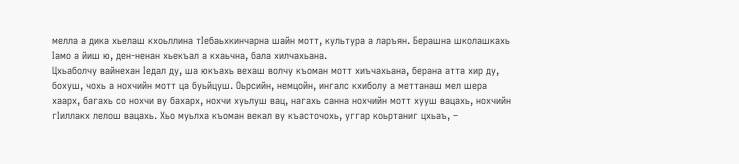мелла а дика хьелаш кхоьллина тІебаьхкинчарна шайн мотт, культура а ларъян. Берашна школашкахь Іамо а йиш ю, ден-ненан хьекъал а кхаьчна, бала хилчахьана.
Цхьаболчу вайнехан Іедал ду, ша юкъахь вехаш волчу къоман мотт хиъчахьана, берана атта хир ду, бохуш, чохь а нохчийн мотт ца буьйцуш. Оьрсийн, немцойн, ингалс кхиболу а меттанаш мел шера хаарх, багахь со нохчи ву бахарх, нохчи хуьлуш вац, нагахь санна нохчийн мотт хууш вацахь, нохчийн гІиллакх лелош вацахь. Хьо муьлха къоман векал ву къасточохь, уггар коьртаниг цхьаъ, –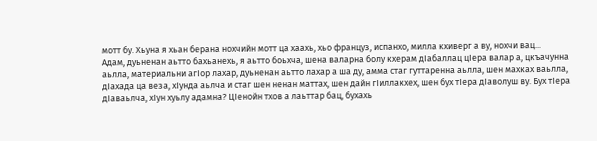мотт бу. Хьуна я хьан берана нохчийн мотт ца хаахь, хьо француз, испанхо, милла кхиверг а ву, нохчи вац...
Адам, дуьненан аьтто бахьанехь, я аьтто боьхча, шена валарна болу кхерам дІабаллац цІера валар а, цкъачунна аьлла, материальни агІор лахар, дуьненан аьтто лахар а ша ду, амма стаг гуттаренна аьлла, шен махках ваьлла, дІахада ца веза, хІунда аьлча и стаг шен ненан маттах, шен дайн гІиллакхех, шен бух тІера дІаволуш ву. Бух тІера дІаваьлча, хІун хуьлу адамна? ЦІенойн тхов а лаьттар бац, бухахь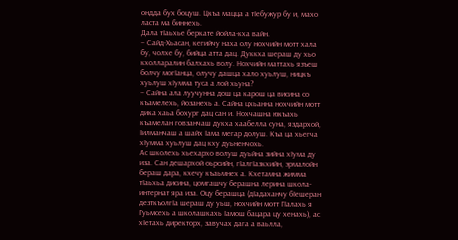ондда бух боцуш. Цкъа мацца а тІебужур бу и, махо ласта ма биннехь.
Дала тІаьхье беркате йойла-кха вайн.
– Сайд-Хьасан, кегийчу наха олу нохчийн мотт хала бу, чолхе бу, бийца атта дац. Дуккха шераш ду хьо кхолларалин балхахь волу. Нохчийн маттахь язъеш болчу могІанца, олучу дашца хало хуьлуш, ницкъ хуьлуш хІумма туса а лой хьуна?
– Сайна ала луучунна дош ца карош ца висина со къамелехь, йозанехь а. Сайна цхьанна нохчийн мотт дика хаьа бохург дац сан и. Нохчашна юкъахь къамелан говзанчаш дукха хаабелла суна, яздархой, Іилманчаш а шайх Іама мегар долуш. Къа ца хьегча хІумма хуьлуш дац кху дуьненчохь.
Ас школехь хьехархо волуш дуьйна зийна хІума ду иза. Сан дешархой оьрсийн, гІалгІазкхийн, эрмалойн бераш дара, кхечу къаьмнех а. Кхетамна жимма тІаьхьа дисина, цомгашчу берашна лерина школа-интернат яра иза. Оцу берашца (дІадаханчу бІешеран дезткъолгІа шераш ду уьш, нохчийн мотт ГІалахь я Гуьмсехь а школашкахь Іамош бацара цу хенахь), ас хІетахь директорх, завучах дага а ваьлла,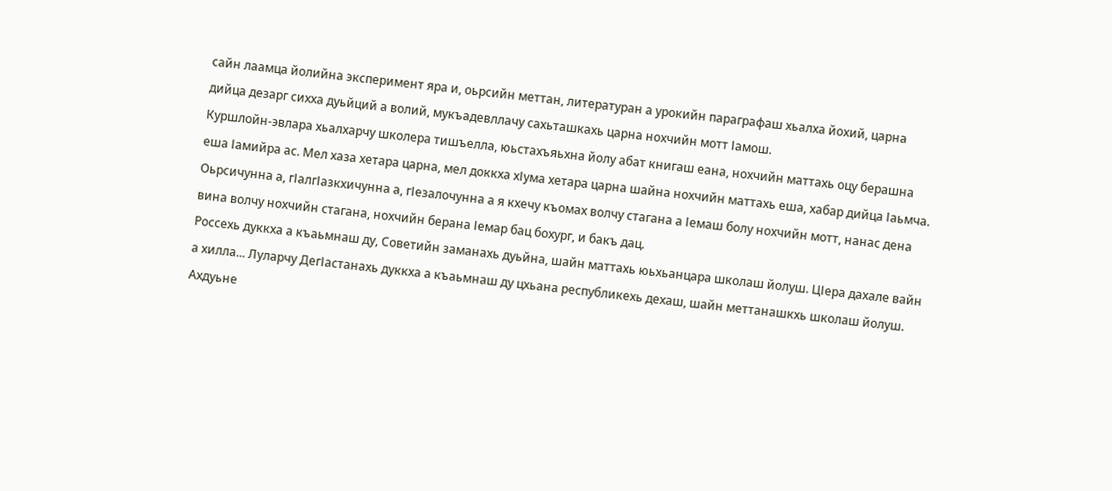сайн лаамца йолийна эксперимент яра и, оьрсийн меттан, литературан а урокийн параграфаш хьалха йохий, царна дийца дезарг сихха дуьйций а волий, мукъадевллачу сахьташкахь царна нохчийн мотт Іамош.
Куршлойн-эвлара хьалхарчу школера тишъелла, юьстахъяьхна йолу абат книгаш еана, нохчийн маттахь оцу берашна еша Іамийра ас. Мел хаза хетара царна, мел доккха хІума хетара царна шайна нохчийн маттахь еша, хабар дийца Іаьмча.
Оьрсичунна а, гІалгІазкхичунна а, гІезалочунна а я кхечу къомах волчу стагана а Іемаш болу нохчийн мотт, нанас дена вина волчу нохчийн стагана, нохчийн берана Іемар бац бохург, и бакъ дац.
Россехь дуккха а къаьмнаш ду, Советийн заманахь дуьйна, шайн маттахь юьхьанцара школаш йолуш. ЦІера дахале вайн а хилла... Луларчу ДегІастанахь дуккха а къаьмнаш ду цхьана республикехь дехаш, шайн меттанашкхь школаш йолуш.
Ахдуьне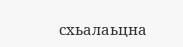схьалаьцна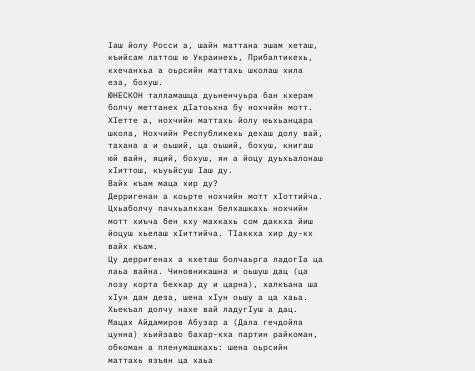Іаш йолу Росси а, шайн маттана эшам хеташ, къийсам латтош ю Украинехь, Прибалтикехь, кхечанхьа а оьрсийн маттахь школаш хила еза, бохуш.
ЮНЕСКОН талламашца дуьненчуьра бан кхерам болчу меттанех дІатоьхна бу нохчийн мотт. ХІетте а, нохчийн маттахь йолу юьхьанцара школа, Нохчийн Республикехь дехаш долу вай, тахана а и оьший, ца оьший, бохуш, книгаш юй вайн, яций, бохуш, ян а йоцу дуьхьалонаш хІиттош, къуьйсуш Іаш ду.
Вайх къам маца хир ду?
Дерригенан а коьрте нохчийн мотт хІоттийча.
Цхьаболчу пачхьалкхан белхашкахь нохчийн мотт хиъча бен кху махкахь сом даккха йиш йоцуш хьелаш хІиттийча. ТІаккха хир ду-кх вайх къам.
Цу дерригенах а кхеташ болчаьрга ладогІа ца лаьа вайна. Чиновникашна и оьшуш дац (ца лозу корта бехкар ду и царна), халкъана ша хІун дан деза, шена хІун оьшу а ца хаьа. Хьекъал долчу нахе вай ладугІуш а дац.
Мацах Айдамиров Абузар а (Дала гечдойла цунна) хьийзаво бахар-кха партин райкоман, обкоман а пленумашкахь: шена оьрсийн маттахь язъян ца хаьа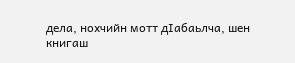дела, нохчийн мотт дІабаьлча, шен книгаш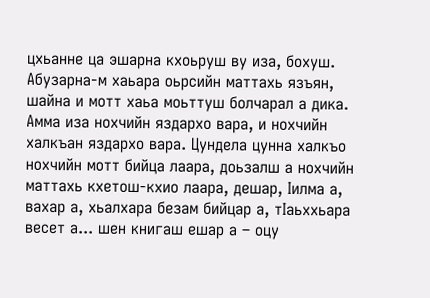цхьанне ца эшарна кхоьруш ву иза, бохуш. Абузарна-м хаьара оьрсийн маттахь язъян, шайна и мотт хаьа моьттуш болчарал а дика. Амма иза нохчийн яздархо вара, и нохчийн халкъан яздархо вара. Цундела цунна халкъо нохчийн мотт бийца лаара, доьзалш а нохчийн маттахь кхетош-кхио лаара, дешар, Іилма а, вахар а, хьалхара безам бийцар а, тІаьххьара весет а... шен книгаш ешар а – оцу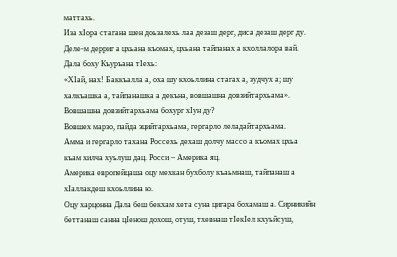маттахь.
Иза хІора стагана шен доьзалехь лаа дезаш дерг, диса дезаш дерг ду.
Деле-м дерриг а цхьана къомах, цхьана тайпанах а кхоллалора вай.
Дала боху Къуръана тІехь:
«ХІай, нах! Баккъалла а, оха шу кхоьллина стагах а, зудчух а; шу халкъашка а, тайпанашка а декъна, вовшашна довзийтархьама».
Вовшашна довзийтархьама бохург хІун ду?
Вовшех марзо, пайда эцийтархьама, гергарло леладайтархьама.
Амма и гергарло тахана Россехь дехаш долчу массо а къомах цхьа къам хилча хуьлуш дац. Росси – Америка яц.
Америка европейцаша оцу мехкан бухболу къаьмнаш, тайпанаш а хІаллакдеш кхоьллина ю.
Оцу харцонна Дала беш бекхам хета суна цигара бохамаш а. Сирникийн беттанаш санна цІенош дохош, отуш, тхевнаш тІекІел кхуьйсуш,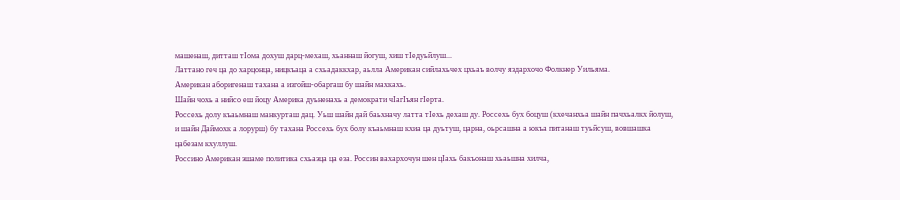машенаш, дитташ тІома дохуш дарц-мехаш, хьаннаш йогуш, хиш тІедуьйлуш...
Латтано геч ца до харцонца, ницкъаца а схьадаккхар, аьлла Американ сийлахьчех цхьаъ волчу яздархочо Фолкнер Уильяма.
Американ аборигенаш тахана а изгойш-обаргаш бу шайн махкахь.
Шайн чохь а нийсо еш йоцу Америка дуьненахь а демократи чІагІъян гІерта.
Россехь долу къаьмнаш манкурташ дац. Уьш шайн дай баьхначу латта тІехь дехаш ду. Россехь бух боцуш (кхечанхьа шайн пачхьалкх йолуш, и шайн Даймохк а лорурш) бу тахана Россехь бух болу къаьмнаш кхиа ца дуьтуш, царна, оьрсашна а юкъа питанаш туьйсуш, вовшашка цабезам кхуллуш.
Россино Американ эшаме политика схьаэца ца еза. Россин вахархочун шен цІахь бакъонаш хьаьшна хилча,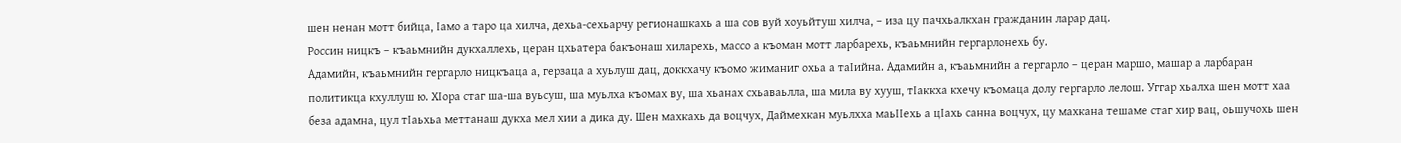шен ненан мотт бийца, Іамо а таро ца хилча, дехьа-сехьарчу регионашкахь а ша сов вуй хоуьйтуш хилча, – иза цу пачхьалкхан гражданин ларар дац.
Россин ницкъ – къаьмнийн дукхаллехь, церан цхьатера бакъонаш хиларехь, массо а къоман мотт ларбарехь, къаьмнийн гергарлонехь бу.
Адамийн, къаьмнийн гергарло ницкъаца а, герзаца а хуьлуш дац, доккхачу къомо жиманиг охьа а таІийна. Адамийн а, къаьмнийн а гергарло – церан маршо, машар а ларбаран политикца кхуллуш ю. ХІора стаг ша-ша вуьсуш, ша муьлха къомах ву, ша хьанах схьаваьлла, ша мила ву хууш, тІаккха кхечу къомаца долу гергарло лелош. Уггар хьалха шен мотт хаа беза адамна, цул тІаьхьа меттанаш дукха мел хии а дика ду. Шен махкахь да воцчух, Даймехкан муьлхха маьІІехь а цІахь санна воцчух, цу махкана тешаме стаг хир вац, оьшучохь шен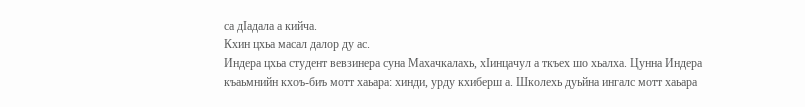са дІадала а кийча.
Кхин цхьа масал далор ду ас.
Индера цхьа студент вевзинера суна Махачкалахь, хІинцачул а ткъех шо хьалха. Цунна Индера къаьмнийн кхоъ-биъ мотт хаьара: хинди, урду кхиберш а. Школехь дуьйна ингалс мотт хаьара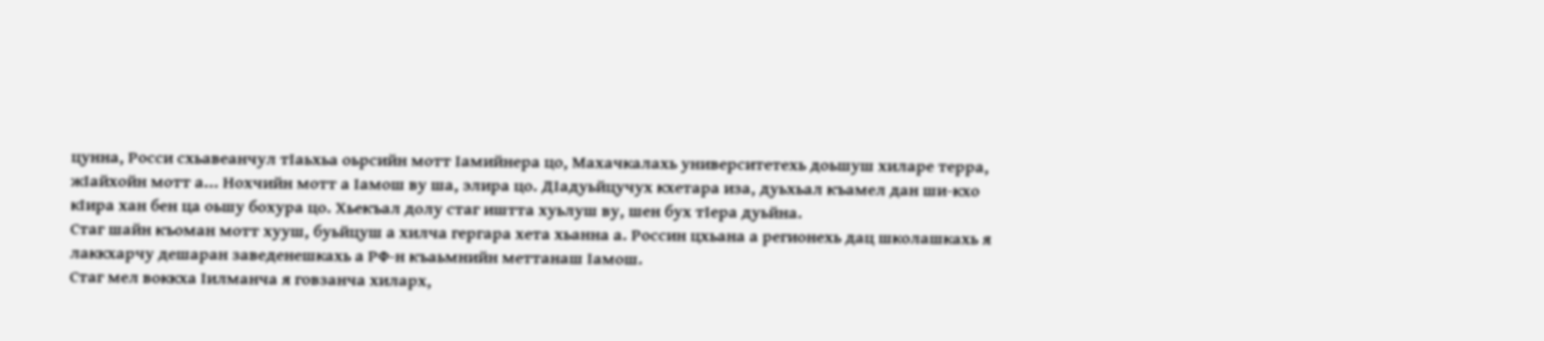цунна, Росси схьавеанчул тІаьхьа оьрсийн мотт Іамийнера цо, Махачкалахь университетехь доьшуш хиларе терра, жІайхойн мотт а... Нохчийн мотт а Іамош ву ша, элира цо. ДІадуьйцучух кхетара иза, дуьхьал къамел дан ши-кхо кІира хан бен ца оьшу бохура цо. Хьекъал долу стаг иштта хуьлуш ву, шен бух тІера дуьйна.
Стаг шайн къоман мотт хууш, буьйцуш а хилча гергара хета хьанна а. Россин цхьана а регионехь дац школашкахь я лаккхарчу дешаран заведенешкахь а РФ-н къаьмнийн меттанаш Іамош.
Стаг мел воккха Іилманча я говзанча хиларх,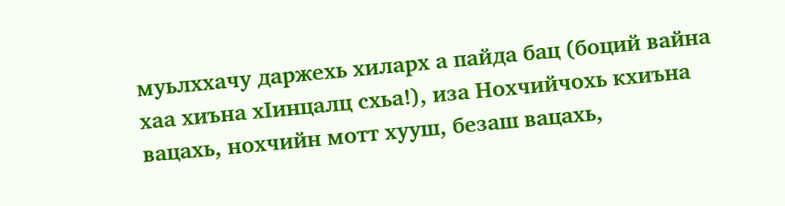муьлххачу даржехь хиларх а пайда бац (боций вайна хаа хиъна хІинцалц схьа!), иза Нохчийчохь кхиъна вацахь, нохчийн мотт хууш, безаш вацахь,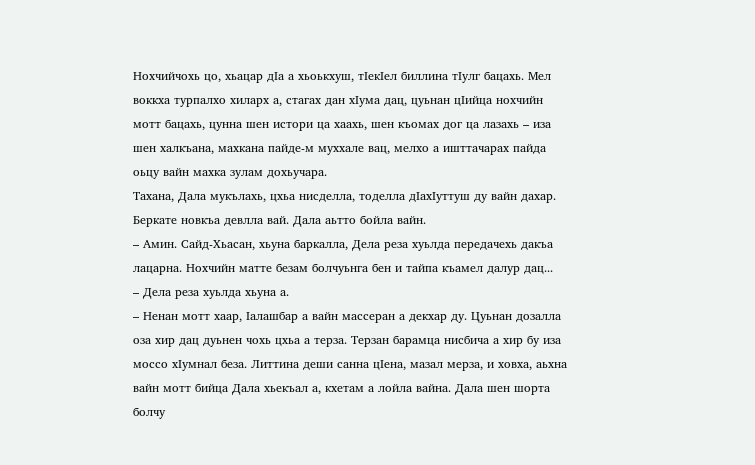Нохчийчохь цо, хьацар дІа а хьоькхуш, тІекІел биллина тІулг бацахь. Мел воккха турпалхо хиларх а, стагах дан хІума дац, цуьнан цІийца нохчийн мотт бацахь, цунна шен истори ца хаахь, шен къомах дог ца лазахь – иза шен халкъана, махкана пайде-м муххале вац, мелхо а ишттачарах пайда оьцу вайн махка зулам дохьучара.
Тахана, Дала мукълахь, цхьа нисделла, тоделла дІахІуттуш ду вайн дахар. Беркате новкъа девлла вай. Дала аьтто бойла вайн.
– Амин. Сайд-Хьасан, хьуна баркалла, Дела реза хуьлда передачехь дакъа лацарна. Нохчийн матте безам болчуьнга бен и тайпа къамел далур дац...
– Дела реза хуьлда хьуна а.
– Ненан мотт хаар, Іалашбар а вайн массеран а декхар ду. Цуьнан дозалла оза хир дац дуьнен чохь цхьа а терза. Терзан барамца нисбича а хир бу иза моссо хІумнал беза. Литтина деши санна цІена, мазал мерза, и ховха, аьхна вайн мотт бийца Дала хьекъал а, кхетам а лойла вайна. Дала шен шорта болчу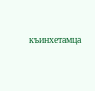къинхетамца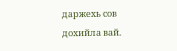даржехь сов дохийла вай.